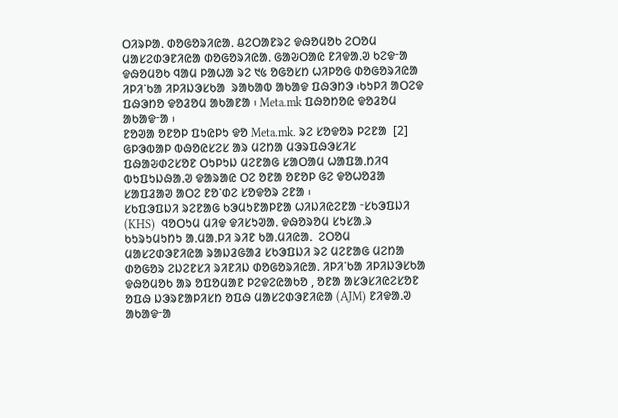ᱛᱤᱨᱞᱟᱹ ᱰᱚᱜᱚᱨᱤᱭᱟᱹ ᱪᱮᱛᱟᱱᱨᱮ ᱫᱷᱚᱢᱚᱠ ᱮᱛᱚᱢ ᱢᱟᱥᱮᱰᱳᱱᱤᱭᱟ ᱰᱚᱜᱚᱨᱤᱭᱟᱹ ᱜᱟᱶᱛᱟᱭ ᱱᱤᱫᱟᱹᱣ ᱠᱮᱫᱼᱟ
ᱫᱷᱚᱢᱚᱠ ᱧᱟᱢ ᱞᱟᱦᱟ ᱨᱮ ᱑᱕ ᱚᱜᱚᱥᱴ ᱦᱤᱞᱚᱜ ᱰᱚᱜᱚᱨᱤᱭᱟ ᱤᱞᱤᱸᱠᱟ ᱤᱞᱤᱡᱳᱥᱠᱟ  ᱨᱟᱠᱟᱵ ᱟᱠᱟᱫ ᱯᱷᱳᱴᱳ ᱾ᱠᱩᱞᱤ ᱟᱛᱮᱫ ᱯᱷᱳᱴᱚ ᱫᱚᱲᱚᱢ ᱟᱠᱟᱱᱟ ᱾ Meta.mk ᱯᱷᱚᱴᱚᱭ ᱫᱚᱲᱚᱢ ᱟᱠᱟᱫᱼᱟ ᱾
ᱱᱚᱣᱟ ᱚᱱᱚᱞ ᱯᱩᱭᱞᱩ ᱫᱚ Meta.mk. ᱨᱮ ᱥᱚᱫᱚᱨ ᱞᱮᱱᱟ  [2] ᱜᱞᱳᱵᱟᱞ ᱵᱷᱚᱭᱥᱮᱥ ᱟᱨ ᱢᱮᱴᱟ ᱢᱳᱨᱯᱷᱳᱥᱤᱥ ᱯᱷᱟᱶᱰᱮᱥᱚᱱ ᱛᱩᱞᱩᱡ ᱢᱮᱱᱟᱜ ᱥᱟᱛᱟᱢ ᱦᱟᱯᱟᱹᱴᱤᱧ ᱵᱩᱯᱩᱡᱷᱟᱹᱣ ᱫᱟᱨᱟᱭ ᱛᱮ ᱚᱱᱟ ᱚᱱᱚᱞ ᱜᱮ ᱫᱚᱦᱚᱲᱟ ᱥᱟᱯᱲᱟᱣ ᱟᱛᱮ ᱱᱚᱸᱰᱮ ᱥᱚᱫᱚᱨ ᱮᱱᱟ ᱾
ᱥᱠᱯᱳᱯᱡᱤ ᱨᱮᱱᱟᱜ ᱠᱳᱢᱩᱱᱟᱞᱱᱟ ᱦᱤᱡᱤᱭᱮᱱᱟ ᱼᱥᱠᱳᱯᱡᱤ (KHS)  ᱧᱚᱛᱩᱢ ᱢᱤᱫ ᱫᱤᱥᱩᱣᱟᱹ ᱫᱷᱚᱨᱚᱢ ᱥᱩᱥᱟᱹᱨ ᱠᱩᱨᱩᱢᱩᱴᱩ ᱟᱹᱢᱟᱹᱞᱤ ᱨᱤᱱ ᱠᱟᱹᱢᱤᱭᱟᱹ  ᱮᱛᱚᱢ ᱢᱟᱥᱮᱰᱳᱱᱤᱭᱟ ᱨᱟᱡᱲᱜᱟᱲ ᱥᱠᱳᱯᱡᱤ ᱨᱮ ᱢᱮᱱᱟᱜ ᱢᱮᱴᱟ ᱰᱚᱜᱚᱨ ᱮᱡᱮᱱᱥᱤ ᱨᱤᱱᱤᱡ ᱰᱚᱜᱚᱨᱤᱭᱟᱹ ᱤᱞᱤᱸᱠᱟ ᱤᱞᱤᱡᱳᱥᱠᱟ ᱫᱷᱚᱢᱚᱠ ᱟᱨ ᱚᱯᱚᱢᱟᱱ ᱞᱮᱫᱮᱭᱟᱠᱚ , ᱚᱱᱟ ᱟᱥᱳᱥᱤᱭᱮᱥᱚᱱ ᱚᱯᱷ ᱡᱳᱨᱱᱟᱞᱤᱥᱴ ᱚᱯᱷ ᱢᱟᱥᱮᱰᱳᱱᱤᱭᱟ (AJM) ᱱᱤᱫᱟᱹᱣ ᱟᱠᱟᱫᱼᱟ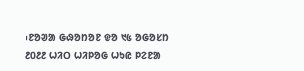᱾ᱱᱚᱣᱟ ᱜᱷᱚᱴᱚᱱ ᱫᱚ ᱑᱕ ᱚᱜᱚᱥᱴ ᱒᱐᱒᱒ ᱦᱤᱛ ᱦᱤᱞᱚᱜ ᱦᱩᱭ ᱞᱮᱱᱟ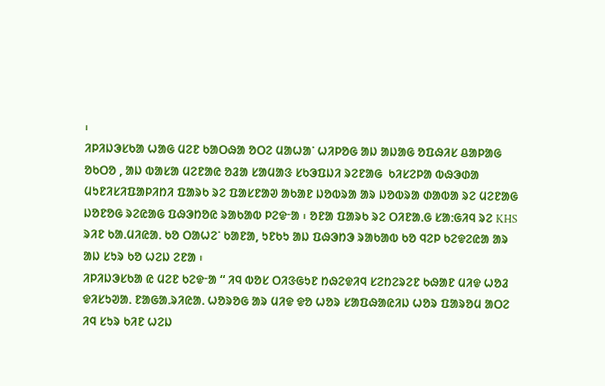᱾
ᱤᱞᱤᱡᱳᱥᱠᱟ ᱦᱟᱜ ᱢᱮᱱ ᱠᱟᱛᱷᱟ ᱚᱛᱮ ᱢᱟᱦᱟᱸ ᱦᱤᱞᱚᱜ ᱟᱡ ᱟᱡᱟᱜ ᱚᱯᱷᱤᱥ ᱪᱟᱞᱟᱜ ᱚᱠᱛᱚ , ᱟᱡ ᱵᱟᱥᱟ ᱢᱮᱱᱟᱭ ᱚᱲᱟ ᱥᱟᱢᱟᱝ ᱥᱠᱳᱯᱡᱤ ᱨᱮᱱᱟᱜ  ᱠᱤᱥᱮᱞᱟ ᱵᱷᱳᱰᱟ ᱢᱩᱱᱤᱥᱤᱯᱟᱞᱤᱴᱤ ᱯᱟᱨᱠ ᱨᱮ ᱯᱟᱥᱱᱟᱣ ᱟᱠᱟᱱ ᱡᱚᱵᱨᱟ ᱟᱨ ᱡᱚᱵᱨᱟ ᱰᱟᱵᱟ ᱨᱮ ᱢᱮᱱᱟᱜ ᱡᱚᱱᱚᱜ ᱨᱮᱭᱟᱜ ᱯᱷᱳᱴᱚᱭ ᱨᱟᱠᱟᱵ ᱞᱮᱫᱼᱟ ᱾ ᱚᱱᱟ ᱯᱟᱨᱠ ᱨᱮ ᱛᱤᱱᱟᱹᱜ ᱥᱟᱺᱜᱤᱧ ᱨᱮ KHS ᱨᱤᱱ ᱠᱟᱹᱢᱤᱭᱟᱹ ᱠᱚ ᱛᱟᱦᱮᱸ ᱠᱟᱱᱟ, ᱩᱱᱠᱩ ᱟᱡ ᱯᱷᱳᱴᱳ ᱨᱟᱠᱟᱵ ᱠᱚ ᱧᱮᱞ ᱠᱮᱫᱮᱭᱟ ᱟᱨ ᱟᱡ ᱥᱩᱨ ᱠᱚ ᱦᱮᱡ ᱮᱱᱟ ᱾
ᱤᱞᱤᱡᱳᱥᱠᱟ ᱭ ᱢᱮᱱ ᱠᱮᱫᱼᱟ “ ᱤᱧ ᱵᱚᱥ ᱛᱤᱝᱜᱩᱱ ᱴᱷᱮᱫᱤᱧ ᱥᱮᱴᱮᱨᱮᱱ ᱠᱷᱟᱱ ᱢᱤᱫ ᱦᱚᱲ ᱫᱤᱥᱩᱣᱟᱹ ᱱᱟᱜᱟᱹᱨᱤᱭᱟᱹ ᱦᱚᱨᱚᱜ ᱟᱨ ᱢᱤᱫ ᱫᱚ ᱦᱚᱨ ᱥᱟᱯᱷᱟᱭᱤᱡ ᱦᱚᱨ ᱯᱟᱨᱚᱢ ᱟᱛᱮ ᱤᱧ ᱥᱩᱨ ᱠᱤᱱ ᱦᱮᱡ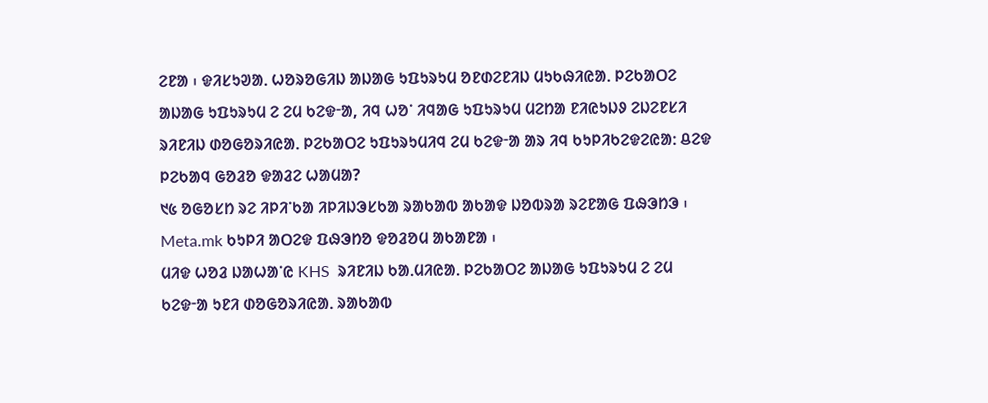ᱮᱱᱟ ᱾ ᱫᱤᱥᱩᱣᱟᱹ ᱦᱚᱨᱚᱜᱤᱡ ᱟᱡᱟᱜ ᱩᱯᱩᱨᱩᱢ ᱚᱱᱰᱮᱱᱤᱡ ᱢᱩᱠᱷᱤᱭᱟᱹ ᱞᱮᱠᱟᱛᱮ ᱟᱡᱟᱜ ᱩᱯᱩᱨᱩᱢ ᱮ ᱮᱢ ᱠᱮᱫᱼᱟ, ᱤᱧ ᱦᱚᱸ ᱤᱧᱟᱜ ᱩᱯᱩᱨᱩᱢ ᱢᱮᱴᱟ ᱱᱤᱭᱩᱡᱽ ᱮᱡᱮᱱᱥᱤ ᱨᱤᱱᱤᱡ ᱰᱚᱜᱚᱨᱤᱭᱟᱹ ᱞᱮᱠᱟᱛᱮ ᱩᱯᱩᱨᱩᱢᱤᱧ ᱮᱢ ᱠᱮᱫᱼᱟ ᱟᱨ ᱤᱧ ᱠᱩᱞᱤᱠᱮᱫᱮᱭᱟᱺ ᱪᱮᱫ ᱞᱮᱠᱟᱧ ᱜᱚᱲᱚ ᱫᱟᱲᱮ ᱦᱟᱢᱟ?
᱑᱕ ᱚᱜᱚᱥᱴ ᱨᱮ ᱤᱞᱤᱸᱠᱟ ᱤᱞᱤᱡᱳᱥᱠᱟ ᱨᱟᱠᱟᱵ ᱟᱠᱟᱫ ᱡᱚᱵᱨᱟ ᱨᱮᱱᱟᱜ ᱯᱷᱳᱴᱳ ᱾ Meta.mk ᱠᱩᱞᱤ ᱟᱛᱮᱫ ᱯᱷᱳᱴᱚ ᱫᱚᱲᱚᱢ ᱟᱠᱟᱱᱟ ᱾
ᱢᱤᱫ ᱦᱚᱲ ᱡᱟᱦᱟᱸᱭ KHS  ᱨᱤᱱᱤᱡ ᱠᱟᱹᱢᱤᱭᱟᱹ ᱞᱮᱠᱟᱛᱮ ᱟᱡᱟᱜ ᱩᱯᱩᱨᱩᱢ ᱮ ᱮᱢ ᱠᱮᱫᱼᱟ ᱩᱱᱤ ᱰᱚᱜᱚᱨᱤᱭᱟᱹ ᱨᱟᱠᱟᱵ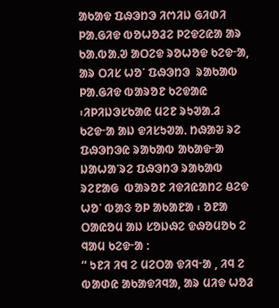ᱟᱠᱟᱫ ᱯᱷᱳᱴᱳ ᱤᱬᱤᱡ ᱜᱤᱰᱤ ᱞᱟᱹᱜᱤᱫ ᱵᱚᱦᱚᱲᱮ ᱞᱮᱫᱮᱭᱟ ᱟᱨ ᱠᱟᱹᱵᱟᱹᱣ ᱟᱛᱮᱫ ᱨᱚᱦᱚᱫ ᱠᱮᱫᱼᱟ, ᱟᱨ ᱛᱤᱥ ᱦᱚᱸ ᱯᱷᱳᱴᱳ  ᱨᱟᱠᱟᱵ ᱞᱟᱹᱜᱤᱫ ᱵᱟᱨᱚᱱ ᱠᱮᱫᱟᱭ ᱾ᱤᱞᱤᱡᱳᱥᱠᱟᱭ ᱢᱮᱱ ᱨᱩᱣᱟᱹᱲ ᱠᱮᱫᱼᱟ ᱟᱡ ᱫᱤᱥᱩᱣᱟᱹ ᱴᱷᱟᱶ ᱨᱮ ᱯᱷᱳᱴᱳᱭ ᱨᱟᱠᱟᱵ ᱟᱠᱟᱫᱼᱟ ᱡᱟᱦᱟᱸᱨᱮ ᱯᱷᱳᱴᱳ ᱨᱟᱠᱟᱵ ᱨᱮᱱᱟᱜ  ᱵᱟᱨᱚᱱ ᱤᱫᱤᱭᱟᱴᱮ ᱪᱮᱫ ᱦᱚᱸ ᱵᱟᱝ ᱚᱞ ᱟᱠᱟᱱᱟ ᱾ ᱚᱱᱟ ᱛᱟᱭᱚᱢ ᱟᱡ ᱥᱚᱡᱷᱮ ᱫᱷᱚᱢᱚᱠ ᱮ ᱧᱟᱢ ᱠᱮᱫᱼᱟ :
“ ᱩᱱᱤ ᱤᱧ ᱮ ᱢᱮᱛᱟ ᱫᱤᱧᱼᱟ , ᱤᱧ ᱮ ᱵᱟᱰᱭ ᱟᱠᱟᱫᱤᱧᱟ, ᱟᱨ ᱢᱤᱫ ᱦᱚᱲ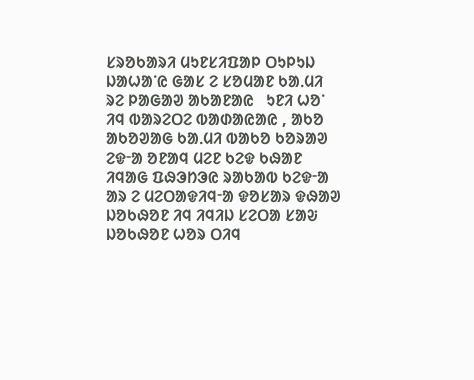ᱥᱨᱚᱠᱟᱨᱤ ᱢᱩᱱᱥᱤᱯᱟᱞ ᱛᱩᱞᱩᱡ ᱡᱟᱦᱟᱸᱭ ᱜᱟᱥ ᱮ ᱥᱚᱢᱟᱱ ᱠᱟᱹᱢᱤ ᱨᱮ ᱞᱟᱜᱟᱣ ᱟᱠᱟᱱᱟᱭ   ᱩᱱᱤ ᱦᱚᱸ ᱤᱧ ᱵᱟᱨᱮᱛᱮ ᱵᱟᱰᱟᱭᱟᱭ , ᱟᱠᱚ ᱟᱠᱚᱣᱟᱜ ᱠᱟᱹᱢᱤ ᱵᱟᱠᱚ ᱠᱚᱨᱟᱣ ᱮᱫᱼᱟ ᱚᱱᱟᱧ ᱢᱮᱱ ᱠᱮᱫ ᱠᱷᱟᱱ ᱤᱧᱟᱜ ᱯᱷᱳᱴᱳᱭ ᱨᱟᱠᱟᱵ ᱠᱮᱫᱼᱟ  ᱟᱨ ᱮ ᱢᱮᱛᱟᱫᱤᱧᱼᱟ ᱫᱚᱥᱟᱨ ᱫᱷᱟᱣ ᱡᱚᱠᱷᱚᱱ ᱤᱧ ᱤᱧᱤᱡ ᱥᱮᱛᱟ ᱥᱟᱶ ᱡᱚᱠᱷᱚᱱ ᱦᱚᱨ ᱛᱤᱧ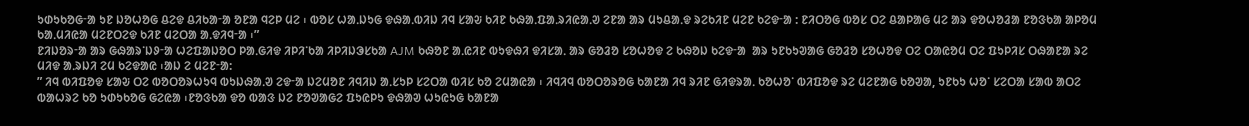ᱩᱰᱩᱠᱚᱜᱼᱟ ᱩᱱ ᱡᱚᱦᱚᱜ ᱪᱮᱫ ᱪᱤᱠᱟᱼᱟ ᱚᱱᱟ ᱧᱮᱞ ᱢᱮ ᱾ ᱵᱚᱥ ᱦᱟᱹᱡᱩᱜ ᱫᱷᱟᱹᱵᱤᱡ ᱤᱧ ᱥᱟᱶ ᱠᱤᱱ ᱠᱷᱟᱹᱯᱟᱹᱨᱤᱭᱟᱹᱣ ᱮᱱᱟ ᱟᱨ ᱢᱩᱪᱟᱹᱫ ᱨᱮᱠᱤᱱ ᱢᱮᱱ ᱠᱮᱫᱼᱟ : ᱱᱤᱛᱚᱜ ᱵᱚᱥ ᱛᱮ ᱪᱟᱞᱟᱜ ᱢᱮ ᱟᱨ ᱫᱚᱦᱚᱲᱟ ᱱᱚᱝᱠᱟ ᱟᱞᱚᱢ ᱠᱟᱹᱢᱤᱭᱟ ᱢᱮᱱᱛᱮᱫ ᱠᱤᱱ ᱢᱮᱛᱟ ᱟᱹᱫᱤᱧᱼᱟ ᱾”
ᱱᱤᱡᱚᱨᱼᱟ ᱟᱨ ᱜᱷᱟᱨᱸᱡᱽᱼᱟ ᱦᱮᱯᱟᱡᱚᱛ ᱞᱟᱹᱜᱤᱫ ᱤᱞᱤᱸᱠᱟ ᱤᱞᱤᱡᱳᱥᱠᱟ AJM ᱠᱷᱚᱱ ᱟᱹᱭᱤᱱ ᱵᱩᱫᱷᱤ ᱫᱤᱥᱟᱹ ᱟᱨ ᱜᱚᱲᱚ ᱥᱚᱦᱚᱫ ᱮ ᱠᱷᱚᱡ ᱠᱮᱫᱼᱟ  ᱟᱨ ᱩᱱᱠᱩᱣᱟᱜ ᱜᱚᱲᱚ ᱥᱚᱦᱚᱫ ᱛᱮ ᱛᱟᱭᱚᱢ ᱛᱮ ᱯᱩᱞᱤᱥ ᱛᱷᱟᱱᱟ ᱨᱮ ᱢᱤᱫ ᱟᱹᱨᱡᱤ ᱮᱢ ᱠᱮᱫᱟᱭ ᱾ᱟᱡ ᱮ ᱢᱮᱱᱼᱟ:
” ᱤᱧ ᱵᱤᱯᱚᱫ ᱥᱟᱶ ᱛᱮ ᱵᱚᱛᱚᱨᱦᱩᱧ ᱵᱩᱡᱷᱟᱹᱣ ᱮᱫᱼᱟ ᱡᱮᱢᱚᱱ ᱤᱧᱤᱡ ᱟᱹᱥᱩᱞ ᱥᱮᱛᱟ ᱵᱤᱥ ᱠᱚ ᱮᱢᱟᱭᱟ ᱾ ᱤᱧᱤᱧ ᱵᱚᱛᱚᱨᱚᱜ ᱠᱟᱱᱟ ᱤᱧ ᱨᱤᱱ ᱜᱤᱫᱨᱟᱹ ᱠᱚᱦᱚᱸ ᱵᱤᱯᱚᱫ ᱨᱮ ᱢᱮᱱᱟᱜ ᱠᱚᱣᱟ, ᱩᱱᱠᱩ ᱦᱚᱸ ᱥᱮᱛᱟ ᱥᱟᱵ ᱟᱛᱮ ᱵᱟᱦᱨᱮ ᱠᱚ ᱩᱰᱩᱠᱚᱜ ᱜᱮᱭᱟ ᱾ᱱᱚᱝᱠᱟ ᱫᱚ ᱵᱟᱝ ᱡᱮ ᱱᱚᱣᱟᱜᱮ ᱯᱩᱭᱞᱩ ᱫᱷᱟᱣ ᱦᱩᱭᱩᱜ ᱠᱟᱱᱟ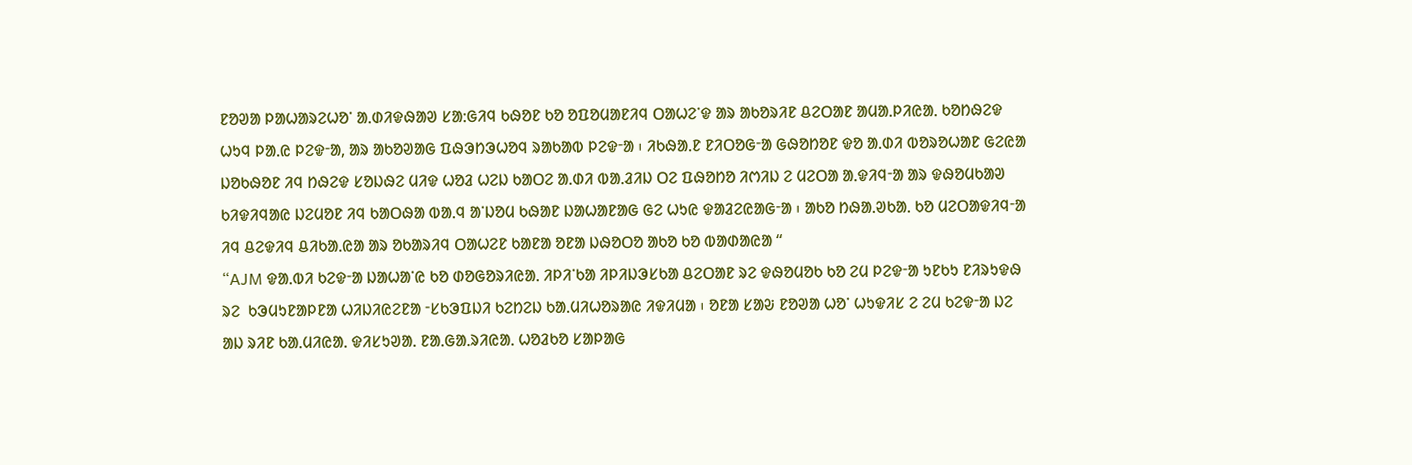ᱱᱚᱣᱟ ᱞᱟᱦᱟᱨᱮᱦᱚᱸ ᱟᱹᱰᱤᱫᱷᱟᱣ ᱥᱟᱺᱜᱤᱧ ᱠᱷᱚᱱ ᱠᱚ ᱚᱯᱚᱢᱟᱱᱤᱧ ᱛᱟᱦᱮᱸᱫ ᱟᱨ ᱟᱠᱚᱨᱤᱱ ᱪᱮᱛᱟᱱ ᱟᱢᱟᱹᱞᱤᱭᱟᱹ ᱠᱚᱴᱷᱮᱫ ᱦᱩᱧ ᱞᱟᱹᱭ ᱞᱮᱫᱼᱟ, ᱟᱨ ᱟᱠᱚᱣᱟᱜ ᱯᱷᱳᱴᱳᱦᱚᱧ ᱨᱟᱠᱟᱵ ᱞᱮᱫᱼᱟ ᱾ ᱤᱠᱷᱟᱹᱱ ᱱᱤᱛᱚᱜᱼᱟ ᱜᱷᱚᱴᱚᱱ ᱫᱚ ᱟᱹᱰᱤ ᱵᱚᱨᱚᱦᱟᱱ ᱜᱮᱭᱟ ᱡᱚᱠᱷᱚᱱ ᱤᱧ ᱴᱷᱮᱫ ᱥᱚᱡᱷᱮ ᱢᱤᱫ ᱦᱚᱲ ᱦᱮᱡ ᱠᱟᱛᱮ ᱟᱹᱰᱤ ᱵᱟᱹᱲᱤᱡ ᱛᱮ ᱯᱷᱚᱴᱚ ᱤᱬᱤᱡ ᱮ ᱢᱮᱛᱟ ᱟᱹᱫᱤᱧᱼᱟ ᱟᱨ ᱫᱷᱚᱢᱠᱟᱣ ᱠᱤᱫᱤᱧᱟᱭ ᱡᱮᱢᱚᱱ ᱤᱧ ᱠᱟᱛᱷᱟ ᱵᱟᱹᱧ ᱟᱸᱡᱚᱢ ᱠᱷᱟᱱ ᱡᱟᱦᱟᱱᱟᱜ ᱜᱮ ᱦᱩᱭ ᱫᱟᱲᱮᱭᱟᱜᱼᱟ ᱾ ᱟᱠᱚ ᱴᱷᱟᱹᱣᱠᱟᱹ ᱠᱚ ᱢᱮᱛᱟᱫᱤᱧᱼᱟ ᱤᱧ ᱪᱮᱫᱤᱧ ᱪᱤᱠᱟᱹᱭᱟ ᱟᱨ ᱚᱠᱟᱨᱤᱧ ᱛᱟᱦᱮᱱ ᱠᱟᱱᱟ ᱚᱱᱟ ᱡᱷᱚᱛᱚ ᱟᱠᱚ ᱠᱚ ᱵᱟᱰᱟᱭᱟ “
“AJM ᱫᱟᱹᱵᱤ ᱠᱮᱫᱼᱟ ᱡᱟᱦᱟᱸᱭ ᱠᱚ ᱰᱚᱜᱚᱨᱤᱭᱟᱹ ᱤᱞᱤᱸᱠᱟ ᱤᱞᱤᱡᱳᱥᱠᱟ ᱪᱮᱛᱟᱱ ᱨᱮ ᱫᱷᱚᱢᱚᱠ ᱠᱚ ᱮᱢ ᱞᱮᱫᱼᱟ ᱩᱱᱠᱩ ᱱᱤᱨᱩᱫᱷ ᱨᱮ  ᱠᱳᱢᱩᱱᱟᱞᱱᱟ ᱦᱤᱡᱤᱭᱮᱱᱟ ᱼᱥᱠᱳᱯᱡᱤ ᱠᱮᱴᱮᱡ ᱠᱟᱹᱢᱤᱦᱚᱨᱟᱭ ᱤᱫᱤᱢᱟ ᱾ ᱚᱱᱟ ᱥᱟᱶ ᱱᱚᱣᱟ ᱦᱚᱸ ᱦᱩᱫᱤᱥ ᱮ ᱮᱢ ᱠᱮᱫᱼᱟ ᱡᱮ ᱟᱡ ᱨᱤᱱ ᱠᱟᱹᱢᱤᱭᱟᱹ ᱫᱤᱥᱩᱣᱟᱹ ᱱᱟᱹᱜᱟᱹᱨᱤᱭᱟᱹ ᱦᱚᱲᱠᱚ ᱥᱟᱞᱟᱜ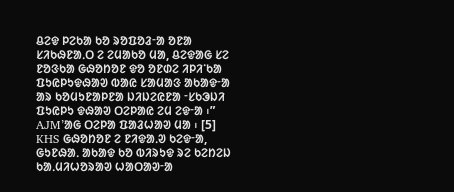ᱪᱮᱫ ᱞᱮᱠᱟ ᱠᱚ ᱨᱚᱯᱚᱲᱼᱟ ᱚᱱᱟ ᱥᱤᱠᱷᱱᱟᱹᱛ ᱮ ᱮᱢᱟᱠᱚ ᱢᱟ, ᱪᱮᱫᱟᱜ ᱥᱮ ᱱᱚᱝᱠᱟ ᱜᱷᱚᱴᱚᱱ ᱫᱚ ᱚᱱᱰᱮ ᱤᱞᱤᱸᱠᱟ  ᱯᱩᱭᱞᱩᱫᱷᱟᱣ ᱵᱟᱭ ᱥᱟᱢᱟᱝ ᱟᱠᱟᱫᱼᱟ ᱟᱨ ᱠᱚᱢᱩᱱᱟᱞᱱᱟ ᱡᱤᱡᱮᱭᱱᱟ ᱼᱥᱠᱳᱡᱤ ᱯᱩᱭᱞᱩ ᱫᱷᱟᱣ ᱛᱮᱞᱟᱭ ᱮᱢ ᱮᱫᱼᱟ ᱾” AJM’ᱟᱜ ᱛᱮᱞᱟ ᱯᱟᱲᱦᱟᱣ ᱢᱟ ᱾ [5]
KHS ᱜᱷᱚᱴᱚᱱ ᱮ ᱱᱤᱫᱟᱹᱣ ᱠᱮᱫᱼᱟ, ᱜᱩᱱᱷᱟᱹ ᱟᱠᱟᱫ ᱠᱚ ᱵᱤᱨᱩᱫ ᱨᱮ ᱠᱮᱴᱮᱡ ᱠᱟᱹᱢᱤᱦᱚᱨᱟᱣ ᱦᱟᱛᱟᱣᱼᱟ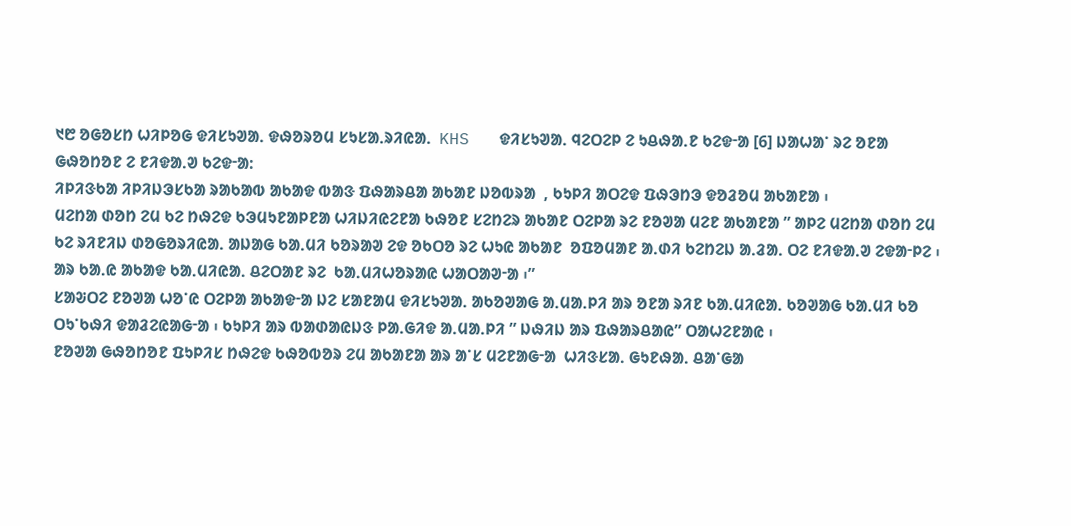᱑᱘ ᱚᱜᱚᱥᱴ ᱦᱤᱞᱚᱜ ᱫᱤᱥᱩᱣᱟᱹ ᱫᱷᱚᱨᱚᱢ ᱥᱩᱥᱟᱹᱨᱤᱭᱟᱹ  KHS   ᱫᱤᱥᱩᱣᱟᱹ ᱧᱮᱛᱮᱞ ᱮ ᱩᱪᱷᱟᱹᱱ ᱠᱮᱫᱼᱟ [6] ᱡᱟᱦᱟᱸ ᱨᱮ ᱚᱱᱟ ᱜᱷᱚᱴᱚᱱ ᱮ ᱱᱤᱫᱟᱹᱣ ᱠᱮᱫᱼᱟ:
ᱤᱞᱤᱝᱠᱟ ᱤᱞᱤᱡᱳᱥᱠᱟ ᱨᱟᱠᱟᱵ ᱟᱠᱟᱫ ᱵᱟᱝ ᱯᱷᱟᱨᱪᱟ ᱟᱠᱟᱱ ᱡᱚᱵᱨᱟ  , ᱠᱩᱞᱤ ᱟᱛᱮᱫ ᱯᱷᱳᱴᱳ ᱫᱚᱲᱚᱢ ᱟᱠᱟᱱᱟ ᱾
ᱢᱮᱴᱟ ᱰᱚᱴ ᱮᱢ ᱠᱮ ᱴᱷᱮᱫ ᱠᱳᱢᱩᱱᱟᱞᱱᱟ ᱦᱤᱡᱤᱭᱮᱱᱟ ᱠᱷᱚᱱ ᱥᱮᱴᱮᱨ ᱟᱠᱟᱱ ᱛᱮᱞᱟ ᱨᱮ ᱱᱚᱣᱟ ᱢᱮᱱ ᱟᱠᱟᱱᱟ ” ᱟᱞᱮ ᱢᱮᱴᱟ ᱰᱚᱴ ᱮᱢ ᱠᱮ ᱨᱤᱱᱤᱡ ᱰᱚᱜᱚᱨᱤᱭᱟᱹ ᱟᱡᱟᱜ ᱠᱟᱹᱢᱤ ᱠᱚᱨᱟᱣ ᱮᱫ ᱚᱠᱛᱚ ᱨᱮ ᱦᱩᱭ ᱟᱠᱟᱱ  ᱚᱯᱚᱢᱟᱱ ᱟᱹᱰᱤ ᱠᱮᱴᱮᱡ ᱟᱹᱲᱟᱹ ᱛᱮ ᱱᱤᱫᱟᱹᱣ ᱮᱫᱟᱼᱞᱮ ᱾ ᱟᱨ ᱠᱟᱹᱭ ᱟᱠᱟᱫ ᱠᱟᱹᱢᱤᱭᱟᱹ ᱪᱮᱛᱟᱱ ᱨᱮ  ᱠᱟᱹᱢᱤᱦᱚᱨᱟᱭ ᱦᱟᱛᱟᱣᱼᱟ ᱾”
ᱥᱟᱶᱛᱮ ᱱᱚᱣᱟ ᱦᱚᱸᱭ ᱛᱮᱞᱟ ᱟᱠᱟᱫᱼᱟ ᱡᱮ ᱥᱟᱱᱟᱢ ᱫᱤᱥᱩᱣᱟᱹ ᱟᱠᱚᱣᱟᱜ ᱟᱹᱢᱟᱹᱞᱤ ᱟᱨ ᱚᱱᱟ ᱨᱤᱱ ᱠᱟᱹᱢᱤᱭᱟᱹ ᱠᱚᱣᱟᱜ ᱠᱟᱹᱢᱤ ᱠᱚ ᱛᱩᱸᱠᱷᱤ ᱫᱟᱲᱮᱭᱟᱜᱼᱟ ᱾ ᱠᱩᱞᱤ ᱟᱨ ᱵᱟᱰᱟᱭᱡᱝ ᱞᱟᱹᱜᱤᱫ ᱟᱹᱢᱟᱹᱞᱤ ” ᱡᱷᱤᱡ ᱟᱨ ᱯᱷᱟᱨᱪᱟᱭ” ᱛᱟᱦᱮᱱᱟᱭ ᱾
ᱱᱚᱣᱟ ᱜᱷᱚᱴᱚᱱ ᱯᱩᱞᱤᱥ ᱴᱷᱮᱫ ᱠᱷᱚᱵᱚᱨ ᱮᱢ ᱟᱠᱟᱱᱟ ᱟᱨ ᱟᱸᱥ ᱢᱮᱱᱟᱜᱼᱟ  ᱦᱤᱝᱥᱟᱹ ᱜᱩᱱᱷᱟᱹ ᱪᱟᱸᱜᱟ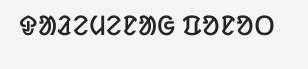ᱫᱟᱲᱮᱢᱮᱱᱟᱜ ᱯᱚᱱᱚᱛ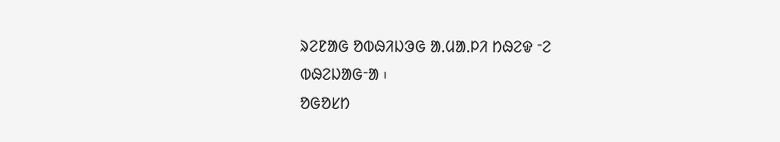ᱨᱮᱱᱟᱜ ᱚᱵᱷᱤᱡᱳᱜ ᱟᱹᱢᱟᱹᱞᱤ ᱴᱷᱮᱫ ᱼᱮ ᱵᱷᱮᱡᱟᱜᱼᱟ ᱾
ᱚᱜᱚᱥᱴ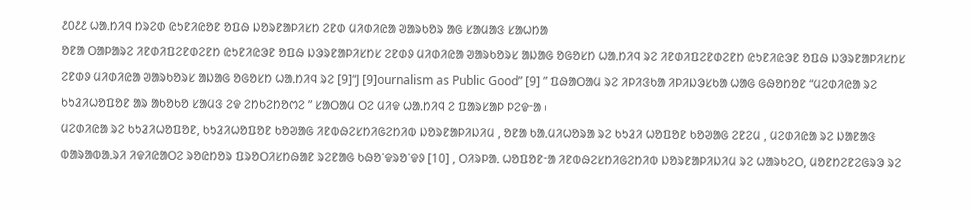᱒᱐᱒᱒ ᱦᱟᱹᱴᱤᱧ ᱴᱨᱮᱰ ᱭᱩᱱᱤᱭᱚᱱ ᱚᱯᱷ ᱡᱚᱨᱱᱟᱞᱤᱥᱴ ᱮᱱᱰ ᱢᱤᱰᱤᱭᱟ ᱣᱟᱨᱠᱚᱨ ᱟᱜ ᱥᱟᱢᱟᱝ ᱥᱟᱦᱴᱟ
ᱚᱱᱟ ᱛᱟᱞᱟᱨᱮ ᱤᱱᱰᱤᱯᱮᱱᱰᱮᱱᱴ ᱭᱩᱱᱤᱭᱳᱱ ᱚᱯᱷ ᱡᱳᱨᱱᱟᱞᱤᱥᱴᱥ ᱮᱱᱰᱽ ᱢᱤᱰᱤᱭᱟ ᱣᱟᱨᱠᱚᱨᱥ ᱟᱡᱟᱜ ᱚᱜᱚᱥᱴ ᱦᱟᱹᱴᱤᱧ ᱨᱮ ᱤᱱᱰᱤᱯᱮᱱᱰᱮᱱᱴ ᱭᱩᱱᱤᱭᱳᱱ ᱚᱯᱷ ᱡᱳᱨᱱᱟᱞᱤᱥᱴᱥ ᱮᱱᱰᱽ ᱢᱤᱰᱤᱭᱟ ᱣᱟᱨᱠᱚᱨᱥ ᱟᱡᱟᱜ ᱚᱜᱚᱥᱴ ᱦᱟᱹᱴᱤᱧ ᱨᱮ [9]“J [9]ournalism as Public Good” [9] ” ᱯᱷᱟᱛᱟᱢ ᱨᱮ ᱤᱞᱤᱝᱠᱟ ᱤᱞᱤᱡᱳᱥᱠᱟ ᱦᱟᱜ ᱜᱷᱚᱴᱚᱱ “ᱢᱮᱰᱤᱭᱟ ᱨᱮ ᱠᱩᱲᱤᱦᱚᱯᱚᱱ ᱟᱨ ᱟᱠᱚᱠᱚ ᱥᱟᱢᱝ ᱮᱫ ᱮᱴᱠᱮᱴᱚᱬᱮ ” ᱥᱟᱛᱟᱢ ᱛᱮ ᱢᱤᱫ ᱦᱟᱹᱴᱤᱧ ᱮ ᱯᱟᱨᱥᱟᱞ ᱞᱮᱫᱼᱟ ᱾
ᱢᱮᱰᱤᱭᱟ ᱨᱮ ᱠᱩᱲᱤᱦᱚᱯᱚᱱ, ᱠᱩᱲᱤᱦᱚᱯᱚᱱ ᱠᱚᱣᱟᱜ ᱤᱱᱵᱷᱮᱥᱴᱤᱜᱮᱴᱤᱵ ᱡᱚᱨᱱᱟᱞᱤᱡᱤᱢ , ᱚᱱᱟ ᱠᱟᱹᱢᱤᱦᱚᱨᱟ ᱨᱮ ᱠᱩᱲᱤ ᱦᱚᱯᱚᱱ ᱠᱚᱣᱟᱜ ᱮᱱᱮᱢ , ᱢᱮᱰᱤᱭᱟ ᱨᱮ ᱡᱟᱱᱟᱝ ᱵᱟᱨᱟᱵᱟᱹᱨᱤ ᱤᱫᱤᱭᱟᱛᱮ ᱨᱚᱭᱴᱚᱨ ᱯᱨᱚᱛᱤᱥᱴᱷᱟᱱ ᱨᱮᱱᱟᱜ ᱠᱷᱚᱸᱫᱨᱚᱸᱫᱽ [10] , ᱛᱤᱨᱞᱟᱹ ᱦᱚᱯᱚᱱᱼᱟ ᱤᱱᱵᱷᱮᱥᱴᱤᱜᱮᱴᱤᱵ ᱡᱚᱨᱱᱟᱞᱤᱡᱤᱢ ᱨᱮ ᱦᱟᱨᱠᱮᱛ, ᱢᱚᱱᱴᱮᱱᱮᱜᱨᱳ ᱨᱮ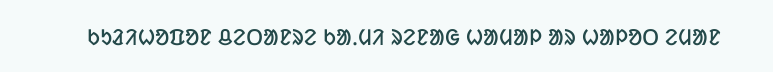ᱠᱩᱲᱤᱦᱚᱯᱚᱱ ᱪᱮᱛᱟᱱᱨᱮ ᱠᱟᱹᱢᱤ ᱨᱮᱱᱟᱜ ᱦᱟᱢᱟᱞ ᱟᱨ ᱦᱟᱞᱚᱛ ᱮᱢᱟᱱ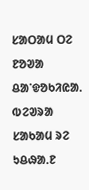ᱥᱟᱛᱟᱢ ᱛᱮ ᱱᱚᱣᱟ ᱪᱟᱸᱫᱚᱠᱤᱭᱟᱹ ᱵᱮᱣᱨᱟ ᱥᱟᱠᱟᱢ ᱨᱮ ᱩᱪᱷᱟᱹᱱ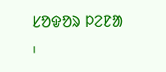ᱥᱚᱫᱚᱨ ᱞᱮᱱᱟ ᱾